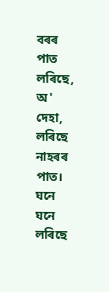বৰৰ পাত লৰিছে, অ' দেহা, লৰিছে নাহৰৰ
পাত।
ঘনে ঘনে লৰিছে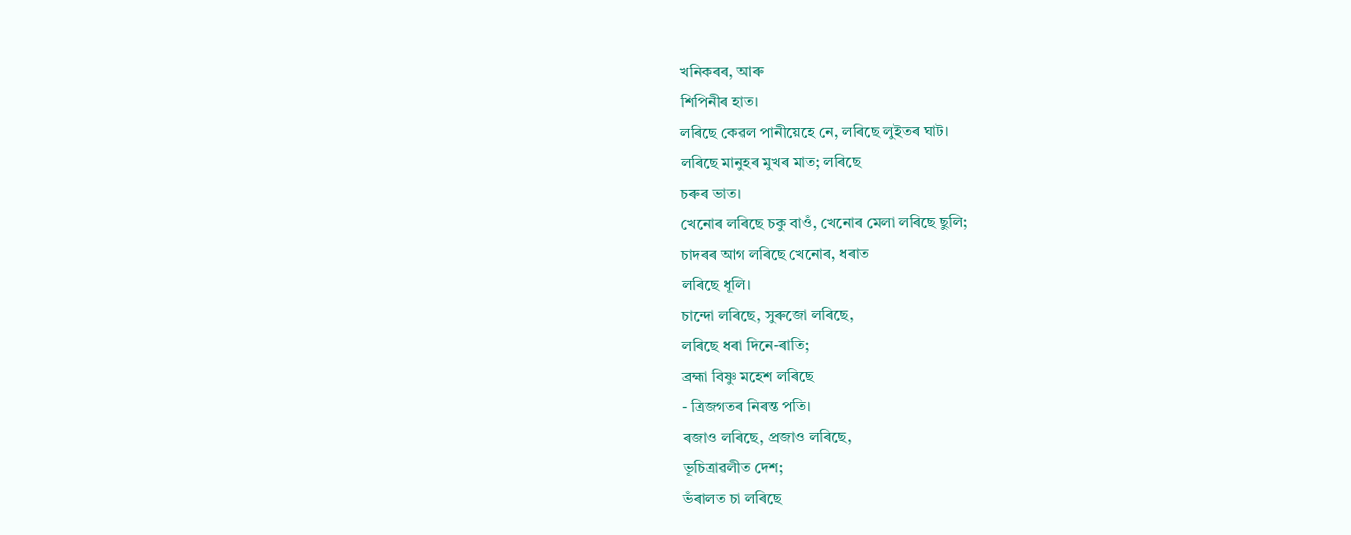খনিকৰৰ, আৰু
শিপিনীৰ হাত।
লৰিছে কেৱল পানীয়েহে নে, লৰিছে লুইতৰ ঘাট।
লৰিছে মানুহৰ মুখৰ মাত; লৰিছে
চৰুৰ ভাত।
খেনোৰ লৰিছে চকু বাওঁ, খেনোৰ মেলা লৰিছে ছুলি;
চাদৰৰ আগ লৰিছে খেনোৰ, ধৰাত
লৰিছে ধূলি।
চান্দো লৰিছে, সুৰুজো লৰিছে,
লৰিছে ধৰা দিনে-ৰাতি;
ব্ৰহ্মা বিষ্ণু মহেশ লৰিছে
- ত্ৰিজগতৰ নিৰন্ত পতি।
ৰজাও লৰিছে, প্ৰজাও লৰিছে,
ভূচিত্ৰাৱলীত দেশ;
ভঁৰালত চা লৰিছে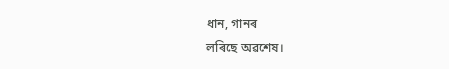ধান, গানৰ
লৰিছে অৱশেষ।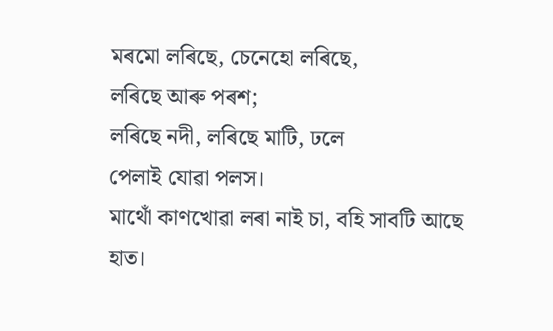মৰমো লৰিছে, চেনেহো লৰিছে,
লৰিছে আৰু পৰশ;
লৰিছে নদী, লৰিছে মাটি, ঢলে
পেলাই যোৱা পলস।
মাথোঁ কাণখোৱা লৰা নাই চা, বহি সাবটি আছে
হাত।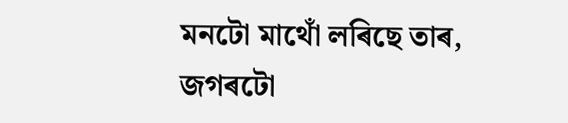মনটো মাথোঁ লৰিছে তাৰ, জগৰটো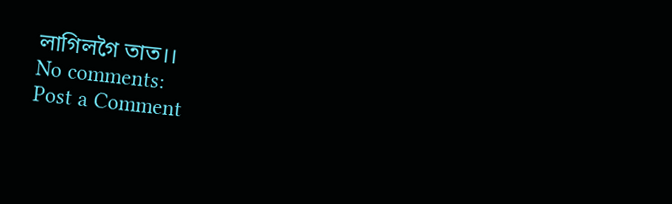লাগিলগৈ তাত।।
No comments:
Post a Comment